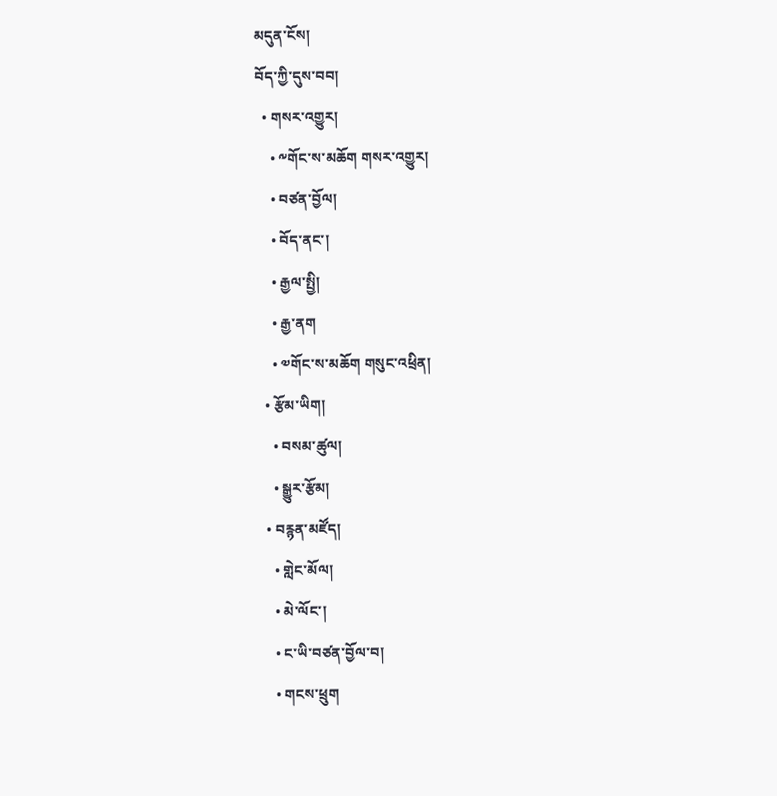མདུན་ངོས།
བོད་ཀྱི་དུས་བབ།
  • གསར་འགྱུར།
    • ༸གོང་ས་མཆོག གསར་འགྱུར།
    • བཙན་བྱོལ།
    • བོད་ནང་།
    • རྒྱལ་སྤྱི།
    • རྒྱ་ནག
    • ༧གོང་ས་མཆོག གསུང་འཕྲིན།
  • རྩོམ་ཡིག།
    • བསམ་ཚུལ།
    • སྒྱུར་རྩོམ།
  • བརྙན་མཛོད།
    • གླེང་མོལ།
    • མེ་ལོང་།
    • ང་ཡི་བཙན་བྱོལ་བ།
    • གངས་ཕྲུག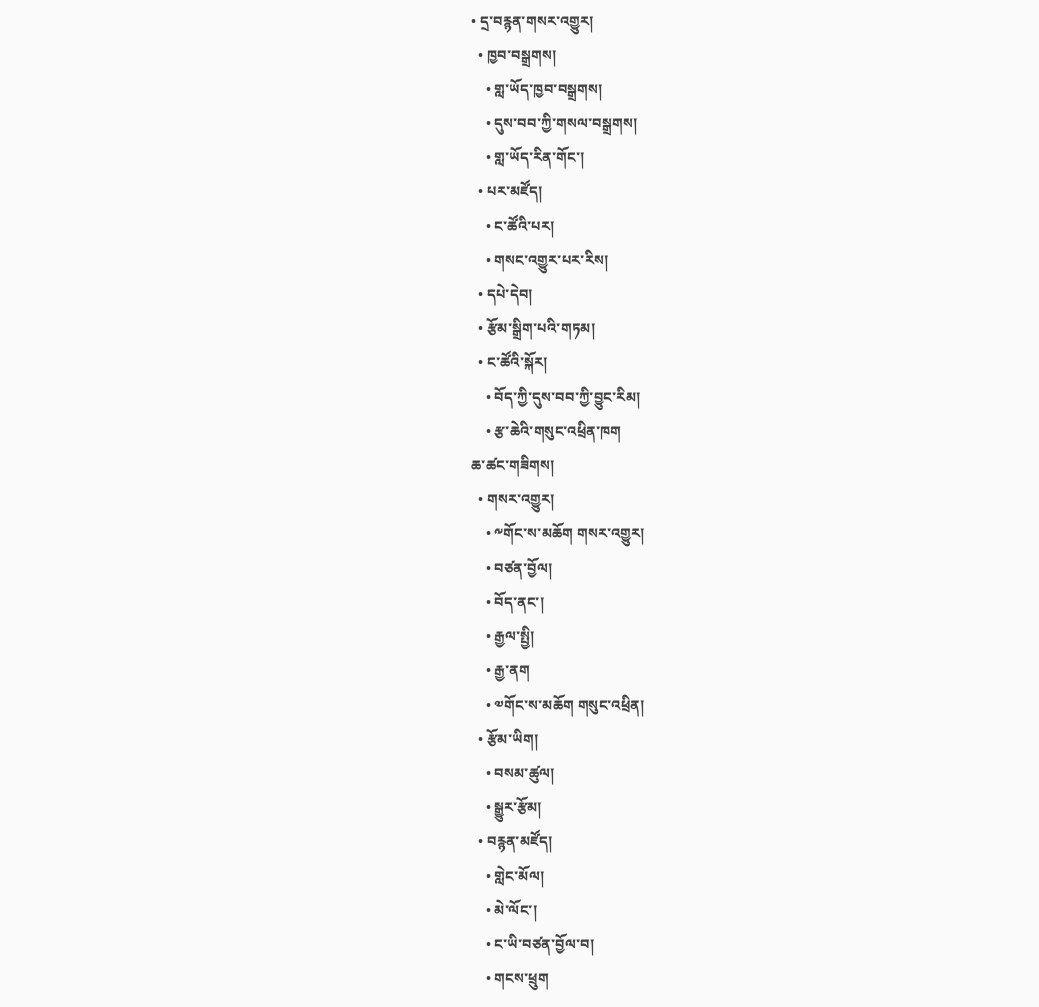• དྲ་བརྙན་གསར་འགྱུར།
  • ཁྱབ་བསྒྲགས།
    • གླ་ཡོད་ཁྱབ་བསྒྲགས།
    • དུས་བབ་ཀྱི་གསལ་བསྒྲགས།
    • གླ་ཡོད་རིན་གོང་།
  • པར་མཛོད།
    • ང་ཚོའི་པར།
    • གསང་འགྱུར་པར་རིས།
  • དཔེ་དེབ།
  • རྩོམ་སྒྲིག་པའི་གཏམ།
  • ང་ཚོའི་སྐོར།
    • བོད་ཀྱི་དུས་བབ་ཀྱི་བྱུང་རིམ།
    • རྩ་ཆེའི་གསུང་འཕྲིན་ཁག
ཆ་ཚང་གཟིགས།
  • གསར་འགྱུར།
    • ༸གོང་ས་མཆོག གསར་འགྱུར།
    • བཙན་བྱོལ།
    • བོད་ནང་།
    • རྒྱལ་སྤྱི།
    • རྒྱ་ནག
    • ༧གོང་ས་མཆོག གསུང་འཕྲིན།
  • རྩོམ་ཡིག།
    • བསམ་ཚུལ།
    • སྒྱུར་རྩོམ།
  • བརྙན་མཛོད།
    • གླེང་མོལ།
    • མེ་ལོང་།
    • ང་ཡི་བཙན་བྱོལ་བ།
    • གངས་ཕྲུག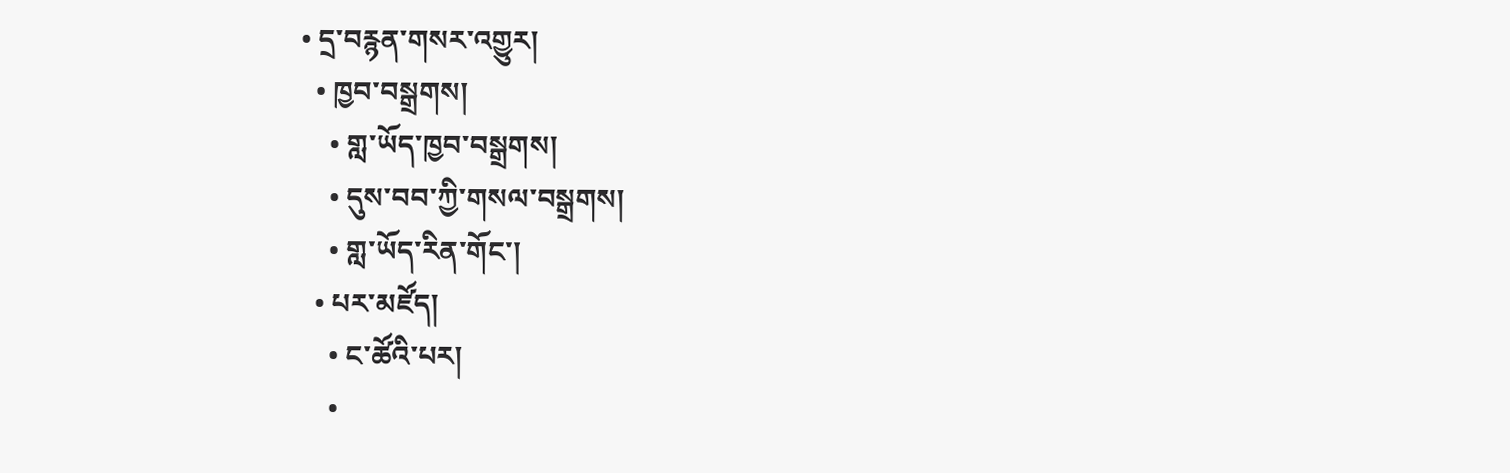• དྲ་བརྙན་གསར་འགྱུར།
  • ཁྱབ་བསྒྲགས།
    • གླ་ཡོད་ཁྱབ་བསྒྲགས།
    • དུས་བབ་ཀྱི་གསལ་བསྒྲགས།
    • གླ་ཡོད་རིན་གོང་།
  • པར་མཛོད།
    • ང་ཚོའི་པར།
    •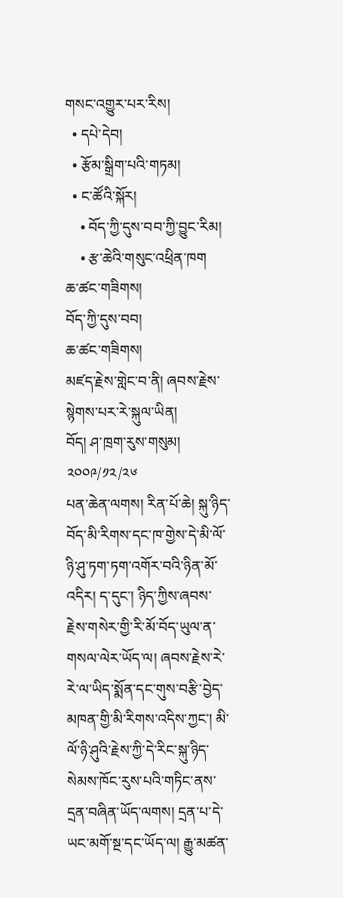གསང་འགྱུར་པར་རིས།
  • དཔེ་དེབ།
  • རྩོམ་སྒྲིག་པའི་གཏམ།
  • ང་ཚོའི་སྐོར།
    • བོད་ཀྱི་དུས་བབ་ཀྱི་བྱུང་རིམ།
    • རྩ་ཆེའི་གསུང་འཕྲིན་ཁག
ཆ་ཚང་གཟིགས།
བོད་ཀྱི་དུས་བབ།
ཆ་ཚང་གཟིགས།
མཛད་རྗེས་གླེང་བ་ནི། ཞབས་རྗེས་སྙེགས་པར་རེ་སྐུལ་ཡིན།
བོད། ཤ་ཁྲག་རུས་གསུམ།
༢༠༠༩/༡༢/༢༦
པན་ཆེན་ལགས། རིན་པོ་ཆེ། སྐུ་ཉིད་བོད་མི་རིགས་དང་ཁ་གྱེས་དེ་མི་ལོ་ཉི་ཤུ་ཏག་ཏག་འགོར་བའི་ཉིན་མོ་འདིར། ད་དུང་། ཉིད་ཀྱིས་ཞབས་རྗེས་གསེར་གྱི་རི་མོ་བོད་ཡུལ་ན་གསལ་ལེར་ཡོད་ལ། ཞབས་རྗེས་རེ་རེ་ལ་ཡིད་སྨོན་དང་གུས་བརྩི་བྱེད་མཁན་གྱི་མི་རིགས་འདིས་ཀྱང་། མི་ལོ་ཉི་ཤུའི་རྗེས་ཀྱི་དེ་རིང་སྐུ་ཉིད་སེམས་ཁོང་རུས་པའི་གཏིང་ནས་དྲན་བཞིན་ཡོད་ལགས། དྲན་པ་དེ་ཡང་མགོ་སྔ་དང་ཡོད་ལ། རྒྱུ་མཚན་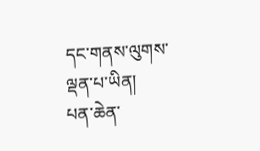དང་གནས་ལུགས་ལྡན་པ་ཡིན།
པན་ཆེན་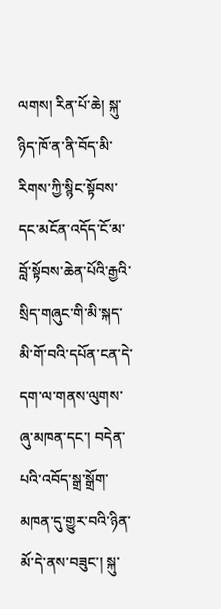ལགས། རིན་པོ་ཆེ། སྐུ་ཉིད་ཁོ་ན་ནི་བོད་མི་རིགས་ཀྱི་སྙིང་སྟོབས་དང་མངོན་འདོད་ངོ་མ་བློ་སྟོབས་ཆེན་པོའི་རྒྱའི་སྲིད་གཞུང་གི་མི་སྐད་མི་གོ་བའི་དཔོན་ངན་དེ་དག་ལ་གནས་ལུགས་ཞུ་མཁན་དང་། བདེན་པའི་འབོད་སྒྲ་སྒྲོག་མཁན་དུ་གྱུར་བའི་ཉིན་མོ་དེ་ནས་བཟུང་། སྐུ་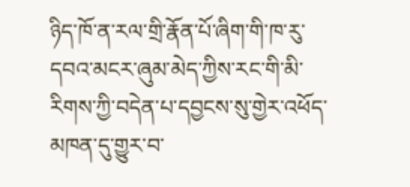ཉིད་ཁོ་ན་རལ་གྲི་རྣོན་པོ་ཞིག་གི་ཁ་རུ་དབའ་མངར་ཞུམ་མེད་ཀྱིས་རང་གི་མི་རིགས་ཀྱི་བདེན་པ་དབྱངས་སུ་གྱེར་འཕོད་མཁན་དུ་གྱུར་བ་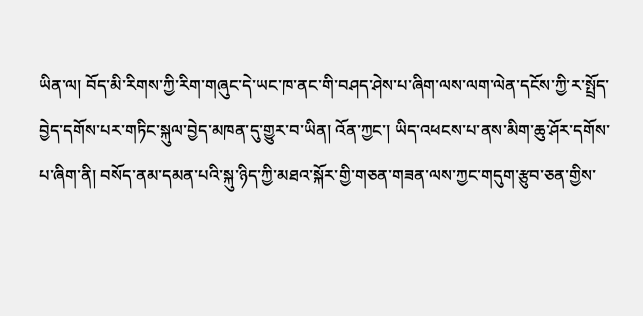ཡིན་ལ། བོད་མི་རིགས་ཀྱི་རིག་གཞུང་དེ་ཡང་ཁ་ནང་གི་བཤད་ཤེས་པ་ཞིག་ལས་ལག་ལེན་དངོས་ཀྱི་ར་སྤྲོད་བྱེད་དགོས་པར་གཏིང་སྐུལ་བྱེད་མཁན་དུ་གྱུར་བ་ཡིན། འོན་ཀྱང་། ཡིད་འཕངས་པ་ནས་མིག་ཆུ་ཤོར་དགོས་པ་ཞིག་ནི། བསོད་ནམ་དམན་པའི་སྐུ་ཉིད་ཀྱི་མཐའ་སྐོར་གྱི་གཅན་གཟན་ལས་ཀྱང་གདུག་རྩུབ་ཅན་གྱིས་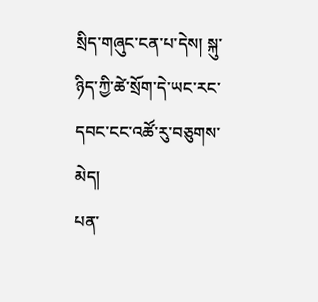སྲིད་གཞུང་ངན་པ་དེས། སྐུ་ཉིད་ཀྱི་ཚེ་སྲོག་དེ་ཡང་རང་དབང་ངང་འཚོ་རུ་བཅུགས་མེད།
པན་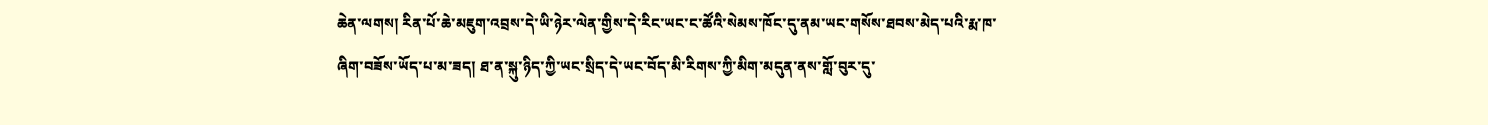ཆེན་ལགས། རིན་པོ་ཆེ་མཇུག་འབྲས་དེ་ཡི་ཉེར་ལེན་གྱིས་དེ་རིང་ཡང་ང་ཚོའི་སེམས་ཁོང་དུ་ནམ་ཡང་གསོས་ཐབས་མེད་པའི་རྨ་ཁ་ཞིག་བཟོས་ཡོད་པ་མ་ཟད། ཐ་ན་སྐུ་ཉིད་ཀྱི་ཡང་སྲིད་དེ་ཡང་བོད་མི་རིགས་ཀྱི་མིག་མདུན་ནས་གློ་བུར་དུ་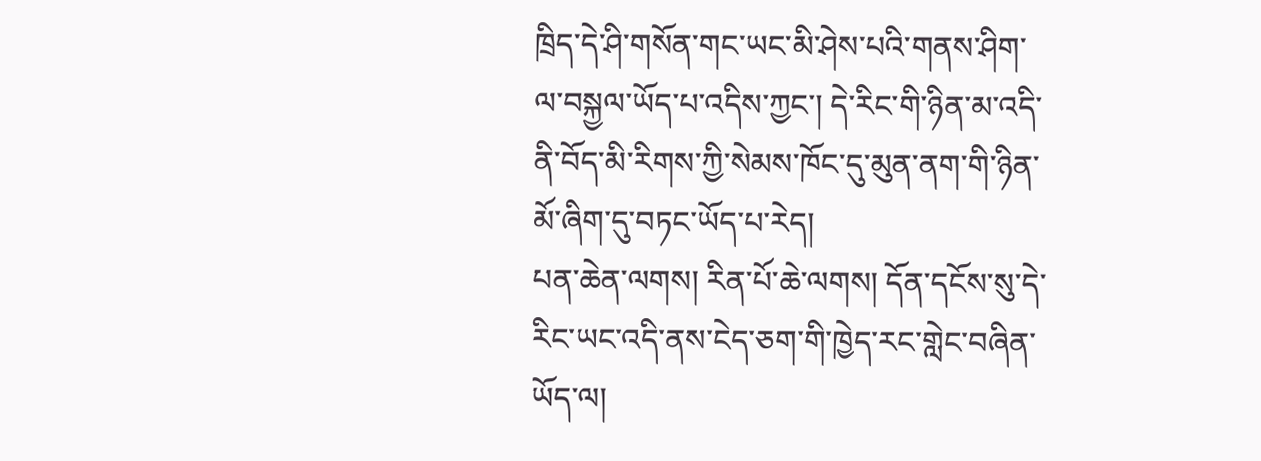ཁྲིད་དེ་ཤི་གསོན་གང་ཡང་མི་ཤེས་པའི་གནས་ཤིག་ལ་བསྐྱལ་ཡོད་པ་འདིས་ཀྱང་། དེ་རིང་གི་ཉིན་མ་འདི་ནི་བོད་མི་རིགས་ཀྱི་སེམས་ཁོང་དུ་མུན་ནག་གི་ཉིན་མོ་ཞིག་དུ་བཏང་ཡོད་པ་རེད།
པན་ཆེན་ལགས། རིན་པོ་ཆེ་ལགས། དོན་དངོས་སུ་དེ་རིང་ཡང་འདི་ནས་ངེད་ཅག་གི་ཁྱེད་རང་གླེང་བཞིན་ཡོད་ལ།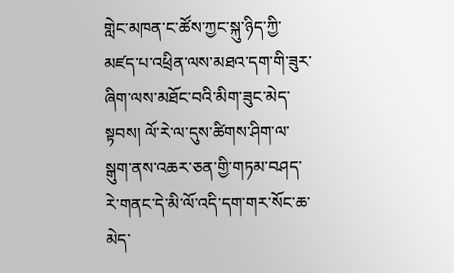གླེང་མཁན་ང་ཚོས་ཀྱང་སྐུ་ཉིད་ཀྱི་མཛད་པ་འཕྲིན་ལས་མཐའ་དག་གི་ཟུར་ཞིག་ལས་མཐོང་བའི་མིག་ཟུང་མེད་སྟབས། ལོ་རེ་ལ་དུས་ཚིགས་ཤིག་ལ་སྒུག་ནས་འཆར་ཅན་གྱི་གཏམ་བཤད་རེ་གནང་དེ་མི་ལོ་འདི་དག་གར་སོང་ཆ་མེད་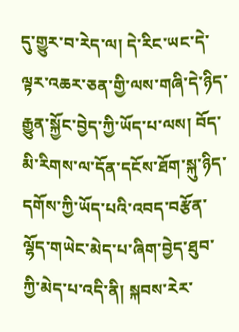དུ་གྱུར་བ་རེད་ལ། དེ་རིང་ཡང་དེ་ལྟར་འཆར་ཅན་གྱི་ལས་གཞི་དེ་ཉིད་རྒྱུན་སྐྱོང་བྱེད་ཀྱི་ཡོད་པ་ལས། བོད་མི་རིགས་ལ་དོན་དངོས་ཐོག་སྐུ་ཉིད་དགོས་ཀྱི་ཡོད་པའི་འབད་བརྩོན་ལྷོད་གཡེང་མེད་པ་ཞིག་བྱེད་ཐུབ་ཀྱི་མེད་པ་འདི་ནི། སྐབས་རེར་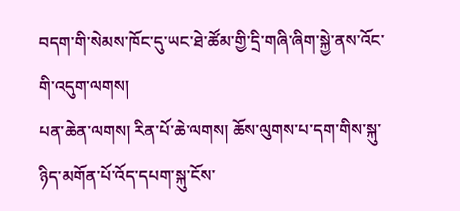བདག་གི་སེམས་ཁོང་དུ་ཡང་ཐེ་ཚོམ་གྱི་དྲི་གཞི་ཞིག་སྐྱེ་ནས་འོང་གི་འདུག་ལགས།
པན་ཆེན་ལགས། རིན་པོ་ཆེ་ལགས། ཆོས་ལུགས་པ་དག་གིས་སྐུ་ཉིད་མགོན་པོ་འོད་དཔག་སྐུ་ངོས་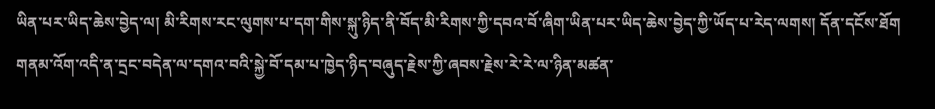ཡིན་པར་ཡིད་ཆེས་བྱེད་ལ། མི་རིགས་རང་ལུགས་པ་དག་གིས་སྐུ་ཉིད་ནི་བོད་མི་རིགས་ཀྱི་དབའ་བོ་ཞིག་ཡིན་པར་ཡིད་ཆེས་བྱེད་ཀྱི་ཡོད་པ་རེད་ལགས། དོན་དངོས་ཐོག གནམ་འོག་འདི་ན་དྲང་བདེན་ལ་དགའ་བའི་སྐྱེ་བོ་དམ་པ་ཁྱེད་ཉིད་བཞུད་རྗེས་ཀྱི་ཞབས་རྗེས་རེ་རེ་ལ་ཉིན་མཚན་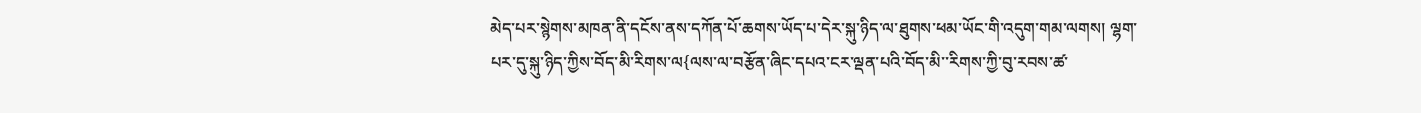མེད་པར་སྙེགས་མཁན་ནི་དངོས་ནས་དཀོན་པོ་ཆགས་ཡོད་པ་དེར་སྐུ་ཉིད་ལ་ཐུགས་ཕམ་ཡོང་གི་འདུག་གམ་ལགས། ལྷག་པར་དུ་སྐུ་ཉིད་ཀྱིས་བོད་མི་རིགས་ལ{ལས་ལ་བརྩོན་ཞིང་དཔའ་ངར་ལྡན་པའི་བོད་མི་་རིགས་ཀྱི་བུ་རབས་ཚ་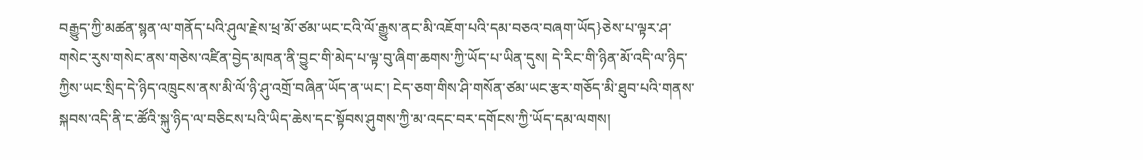བརྒྱུད་ཀྱི་མཚན་སྙན་ལ་གནོད་པའི་ཤུལ་རྗེས་ཕྲ་མོ་ཙམ་ཡང་ངའི་ལོ་རྒྱུས་ནང་མི་འཇོག་པའི་དམ་བཅའ་བཞག་ཡོད}ཅེས་པ་ལྟར་ཤ་གསེང་རུས་གསེང་ནས་གཅེས་འཛིན་བྱེད་མཁན་ནི་བྱུང་གི་མེད་པ་ལྟ་བུ་ཞིག་ཆགས་ཀྱི་ཡོད་པ་ཡིན་དུས། དེ་རིང་གི་ཉིན་མོ་འདི་ལ་ཉིད་ཀྱིས་ཡང་སྲིད་དེ་ཉིད་འཁྲུངས་ནས་མི་ལོ་ཉི་ཤུ་འགྲོ་བཞིན་ཡོད་ན་ཡང་། ངེད་ཅག་གིས་ཤི་གསོན་ཙམ་ཡང་རྩར་གཅོད་མི་ཐུབ་པའི་གནས་སྐབས་འདི་ནི་ང་ཚོའི་སྐུ་ཉིད་ལ་བཅིངས་པའི་ཡིད་ཆེས་དང་སྟོབས་ཤུགས་ཀྱི་མ་འདང་བར་དགོངས་ཀྱི་ཡོད་དམ་ལགས།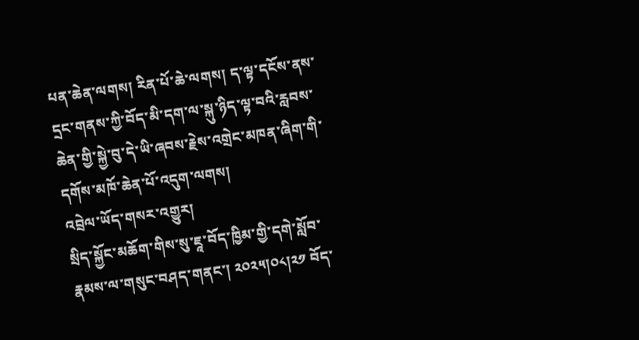པན་ཆེན་ལགས། རིན་པོ་ཆེ་ལགས། ད་ལྟ་དངོས་ནས་དྲང་གནས་ཀྱི་བོད་མི་དག་ལ་སྐུ་ཉིད་ལྟ་བའི་རླབས་ཆེན་གྱི་སྐྱེ་བུ་དེ་ཡི་ཞབས་རྗེས་འགྲེང་མཁན་ཞིག་གི་དགོས་མཁོ་ཆེན་པོ་འདུག་ལགས།
འབྲེལ་ཡོད་གསར་འགྱུར།
སྲིད་སྐྱོང་མཆོག་གིས་སུ་ཇཱ་བོད་ཁྱིམ་གྱི་དགེ་སློབ་རྣམས་ལ་གསུང་བཤད་གནང་། ༢༠༢༥།༠༨།༢༡ བོད་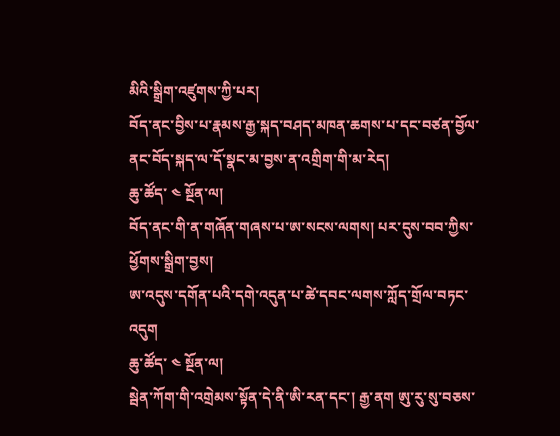མིའི་སྒྲིག་འཛུགས་ཀྱི་པར།
བོད་ནང་བྱིས་པ་རྣམས་རྒྱ་སྐད་བཤད་མཁན་ཆགས་པ་དང་བཙན་བྱོལ་ནང་བོད་སྐད་ལ་དོ་སྣང་མ་བྱས་ན་འགྲིག་གི་མ་རེད།
ཆུ་ཚོད་ ༤ སྔོན་ལ།
བོད་ནང་གི་ན་གཞོན་གཞས་པ་ཨ་སངས་ལགས། པར་དུས་བབ་ཀྱིས་ཕྱོགས་སྒྲིག་བྱས།
ཨ་འདུས་དགོན་པའི་དགེ་འདུན་པ་ཚེ་དབང་ལགས་ཀློད་གྲོལ་བཏང་འདུག
ཆུ་ཚོད་ ༤ སྔོན་ལ།
སྦེན་ཀོག་གི་འགྲེམས་སྟོན་དེ་ནི་ཨི་རན་དང་། རྒྱ་ནག ཨུ་རུ་སུ་བཅས་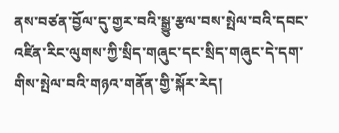ནས་བཙན་བྱོལ་དུ་གྱར་བའི་སྒྱུ་རྩལ་བས་སྤེལ་བའི་དབང་འཛིན་རིང་ལུགས་ཀྱི་སྲིད་གཞུང་དང་སྲིད་གཞུང་དེ་དག་གིས་སྤེལ་བའི་གཉའ་གནོན་གྱི་སྐོར་རེད།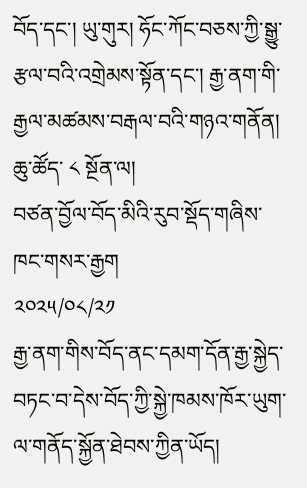བོད་དང་། ཡུ་གུར། ཧོང་ཀོང་བཅས་ཀྱི་སྒྱུ་རྩལ་བའི་འགྲེམས་སྟོན་དང་། རྒྱ་ནག་གི་རྒྱལ་མཚམས་བརྒལ་བའི་གཉའ་གནོན།
ཆུ་ཚོད་ ༨ སྔོན་ལ།
བཙན་བྱོལ་བོད་མིའི་རུབ་སྡོད་གཞིས་ཁང་གསར་རྒྱག
༢༠༢༥/༠༨/༢༡
རྒྱ་ནག་གིས་བོད་ནང་དམག་དོན་རྒྱ་སྐྱེད་བཏང་བ་དེས་བོད་ཀྱི་སྐྱེ་ཁམས་ཁོར་ཡུག་ལ་གནོད་སྐྱོན་ཐེབས་ཀྱིན་ཡོད།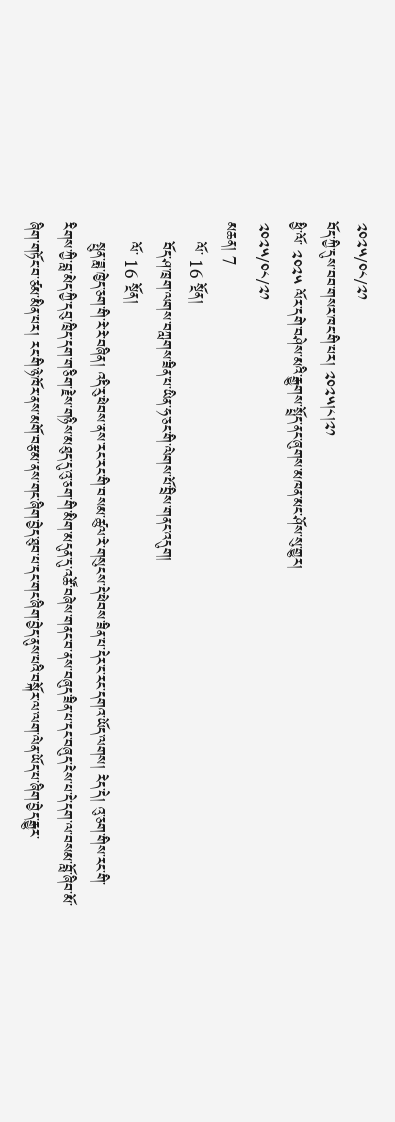༢༠༢༥/༠༨/༢༡
བོད་ཀྱི་དུས་བབ་གསར་ཁང་གི་པར། ༢༠༢༥།༨།༢༡
ཕྱི་ལོ་ ༢༠༢༥ ལོར་དགེ་བཤེས་མའི་རྒྱུགས་སྤྲོད་ནང་ཞུགས་མཁན་མང་ཤོས་སུ་གྱུར།
༢༠༢༥/༠༨/༢༡
མཆན། 7
    ལོ་ 16 སྔོན།
    བོད་ཤ་ཁྲག་ལགས་བཀླགས་ཟིན་པ་ཡིན་ཧ་ཅང་གི་ལེགས་པོ་བྲིས་གནང་འདུག།
    ལོ་ 16 སྔོན།
    སྤུན་ཟླ་ཁྱེད་ཅག་གི་རེ་རེ་བཞིན། འདི་རུ་ཕེབས་ནས་རང་རང་གི་བསམ་ཚུལ་རེ་གསུངས་དེ་ཕེབས་ཟིན་པ་དེར་ང་རང་དགའ་ཡོད་ལགས། རེད་དེ། འུ་ཅག་གིས་རང་གི་རིགས་ཀྱི་བླ་མེད་ཀྱི་དབུ་ཁྲིད་དག་གཅིག་རྗེས་གཉིས་མཐུད་དུ་འུ་ཅག་གི་མིག་མདུན་དུ་འཚོ་བཞེས་གནང་བ་ནས་བཞུད་ཟིན་པ་དང་བཞུད་ངེས་པ་དེ་དག་ལ་བསམ་བློ་ཞིབ་མོ་ཞིག་གཏོང་བ་ཙམ་མིན་པར། རང་གི་ཉེ་ཁོར་ནས་མགོ་བརྩམ་ནས་གང་ཞིག་བྱེད་ཐུབ་པ་དང་གང་ཞིག་བྱེད་ནུས་པའི་བསྐོར་ལ་ལག་ལེན་ཡོད་པ་ཞིག་བྱེད་རྒྱུར་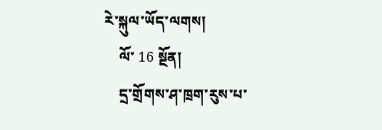རེ་སྐུལ་ཡོད་ལགས།
    ལོ་ 16 སྔོན།
    དྲ་གྲོགས་ཤ་ཁྲག་རུས་པ་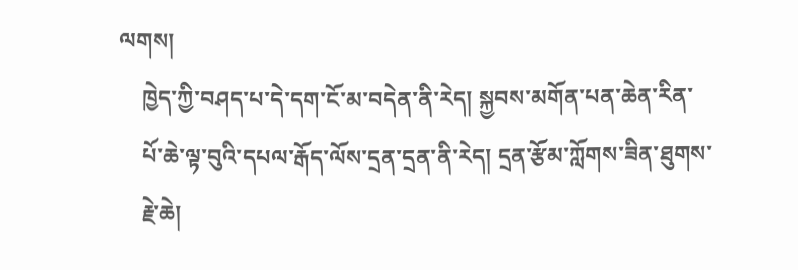ལགས།
    ཁྱེད་ཀྱི་བཤད་པ་དེ་དག་ངོ་མ་བདེན་ནི་རེད། སྐྱབས་མགོན་པན་ཆེན་རིན་
    པོ་ཆེ་ལྟ་བུའི་དཔལ་རྒོད་ལོས་དྲན་དྲན་ནི་རེད། དྲན་རྩོམ་ཀློགས་ཟིན་ཐུགས་
    རྗེ་ཆེ།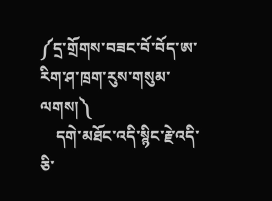༼དྲ་གྲོགས་བཟང་བོ་བོད་ཨ་རིག་ཤ་ཁྲག་རུས་གསུམ་ལགས།༽
    དགེ་མཐོང་འདི་སྙིང་རྗེ་འདི་ཅི་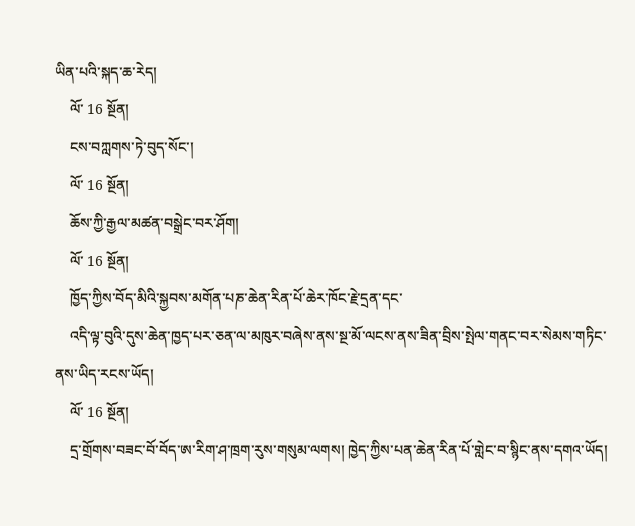ཡིན་པའི་སྐད་ཆ་རེད།
    ལོ་ 16 སྔོན།
    ངས་བཀླགས་ཏེ་བུད་སོང་།
    ལོ་ 16 སྔོན།
    ཆོས་ཀྱི་རྒྱལ་མཚན་བསྒྲེང་བར་ཤོག།
    ལོ་ 16 སྔོན།
    ཁྱོད་ཀྱིས་བོད་མིའི་སྐྱབས་མགོན་པཎ་ཆེན་རིན་པོ་ཆེར་ཁོང་རྗེ་དྲན་དང་
    འདི་ལྟ་བུའི་དུས་ཆེན་ཁྱད་པར་ཅན་ལ་མཁུར་བཞེས་ནས་སྔ་མོ་ལངས་ནས་ཟིན་བྲིས་སྤེལ་གནང་བར་སེམས་གཏིང་ནས་ཡིད་རངས་ཡོད།
    ལོ་ 16 སྔོན།
    དྲ་གྲོགས་བཟང་བོ་བོད་ཨ་རིག་ཤ་ཁྲག་རུས་གསུམ་ལགས། ཁྱེད་ཀྱིས་པན་ཆེན་རིན་པོ་གླེང་བ་སྙིང་ནས་དགའ་ཡོད།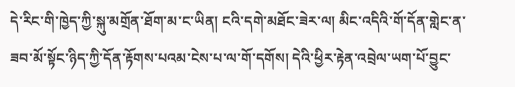དེ་རིང་གི་ཁྱེད་ཀྱི་སྐུ་མགྲོན་ཐོག་མ་ང་ཡིན། ངའི་དགེ་མཐོང་ཟེར་ལ། མིང་འདིའི་གོ་དོན་གླེང་ན་ཟབ་མོ་སྟོང་ཉིད་ཀྱི་དོན་རྟོགས་པའམ་ངེས་པ་ལ་གོ་དགོས། དེའི་ཕྱིར་རྟེན་འབྲེལ་ཡག་པོ་བྱུང་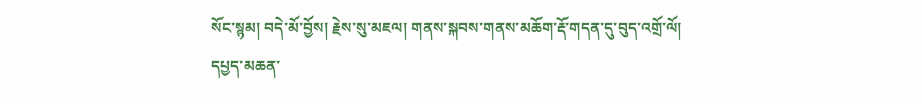སོང་སྙམ། བདེ་མོ་བྱོས། རྗེས་སུ་མཇལ། གནས་སྐབས་གནས་མཆོག་རྡོ་གདན་དུ་བུད་འགྲོ་ལོ།
དཔྱད་མཆན་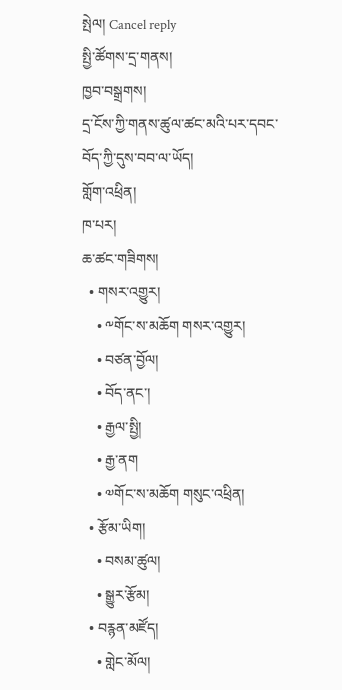སྤེལ། Cancel reply
སྤྱི་ཚོགས་དྲ་གནས།
ཁྱབ་བསྒྲགས།
དྲ་ངོས་ཀྱི་གནས་ཚུལ་ཚང་མའི་པར་དབང་བོད་ཀྱི་དུས་བབ་ལ་ཡོད།
གློག་འཕྲིན།
ཁ་པར།
ཆ་ཚང་གཟིགས།
  • གསར་འགྱུར།
    • ༸གོང་ས་མཆོག གསར་འགྱུར།
    • བཙན་བྱོལ།
    • བོད་ནང་།
    • རྒྱལ་སྤྱི།
    • རྒྱ་ནག
    • ༧གོང་ས་མཆོག གསུང་འཕྲིན།
  • རྩོམ་ཡིག།
    • བསམ་ཚུལ།
    • སྒྱུར་རྩོམ།
  • བརྙན་མཛོད།
    • གླེང་མོལ།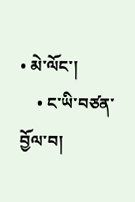• མེ་ལོང་།
    • ང་ཡི་བཙན་བྱོལ་བ།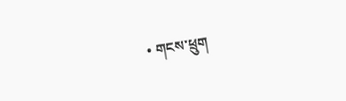• གངས་ཕྲུག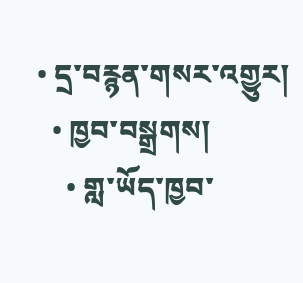• དྲ་བརྙན་གསར་འགྱུར།
  • ཁྱབ་བསྒྲགས།
    • གླ་ཡོད་ཁྱབ་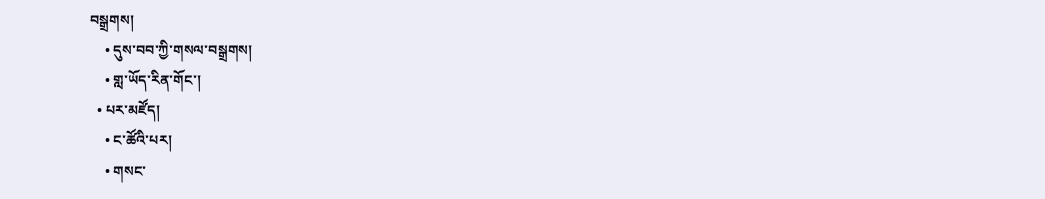བསྒྲགས།
    • དུས་བབ་ཀྱི་གསལ་བསྒྲགས།
    • གླ་ཡོད་རིན་གོང་།
  • པར་མཛོད།
    • ང་ཚོའི་པར།
    • གསང་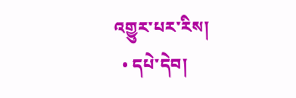འགྱུར་པར་རིས།
  • དཔེ་དེབ།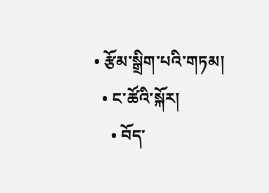• རྩོམ་སྒྲིག་པའི་གཏམ།
  • ང་ཚོའི་སྐོར།
    • བོད་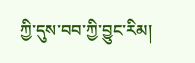ཀྱི་དུས་བབ་ཀྱི་བྱུང་རིམ།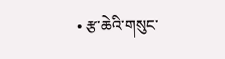• རྩ་ཆེའི་གསུང་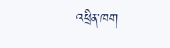འཕྲིན་ཁག